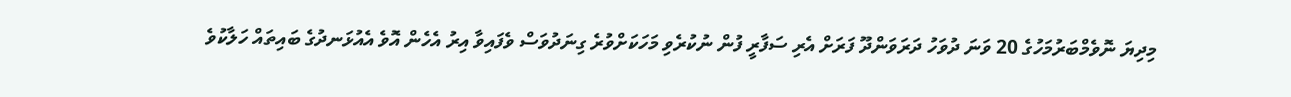މިދިޔަ ނޮވެމްބަރުމަހުގެ 20 ވަނަ ދުވަހު ދަރަވަންދޫ ފަރަށް އެރި ސަފާރީ ފުން ނުކުރެވި މަހަކަށްވުރެ ގިނަދުވަސް ވެފައިވާ އިރު އެހެން އޮވެ އެއުޅަނދުގެ ބައިތައް ހަލާކުވެ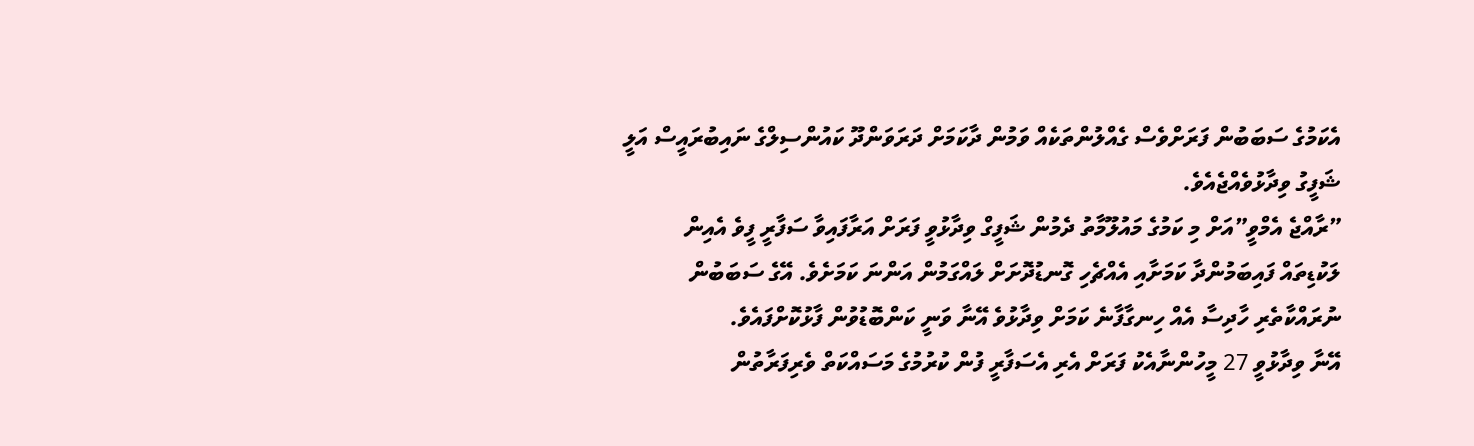އެކަމުގެ ސަބަބުން ފަރަށްވެސް ގެއްލުންތަކެއް ވަމުން ދާކަމަށް ދަރަވަންދޫ ކައުންސިލްގެ ނައިބުރައީސް އަލީ ޝަފީގު ވިދާޅުވެއްޖެއެވެ.
”ރާއްޖެ އެމްވީ”އަށް މި ކަމުގެ މައުލޫމާތު ދެމުން ޝަފީގް ވިދާޅުވީ ފަރަށް އަރާފައިވާ ސަފާރީ ފީވެ އެއިން ލަކުޑިތައް ފައިބަމުންދާ ކަމަށާއި އެއްޗެހި ގޮނޑުދޮށަށް ލައްގަމުން އަންނަ ކަމަށެވެ. އޭގެ ސަބަބުން ނުރައްކާތެރި ހާދިސާ އެއް ހިނގާފާނެ ކަމަށް ވިދާޅުވެ އޭނާ ވަނީ ކަންބޮޑުވުން ފާޅުކޮށްފައެވެ.
އޭނާ ވިދާޅުވީ 27 މީހުންނާއެކު ފަރަށް އެރި އެސަފާރީ ފުން ކުރުމުގެ މަސައްކަތް ވެރިފަރާތުން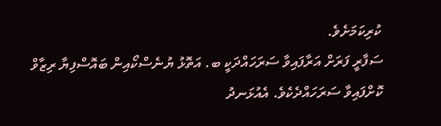ކުރިކަމަށެވެ.
ސަފާރީ ފަރަށް އަރާފައިވާ ސަރަހައްދަކީ ބ. އަތޮޅު ޔުނެސްކޯއިން ބައޮސްފިޔާ ރިޒާވް ކޮށްފައިވާ ސަރަހައްދެކެވެ. އެއުޅަނދު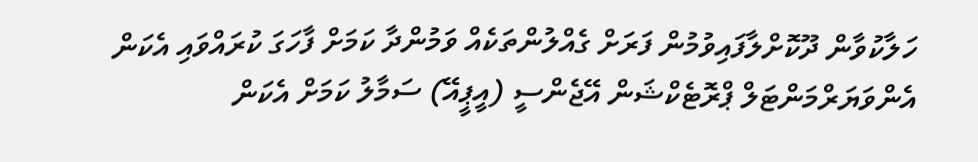ހަލާކުވާން ދޫކޮށްލާފައިވުމުން ފަރަށް ގެއްލުންތަކެއް ވަމުންދާ ކަމަށް ފާހަގަ ކުރައްވައި އެކަން އެންވަޔަރްމަންޓަލް ޕްރޮޓެކްޝަން އޭޖެންސީ (އީޕީއޭ) ސަމާލު ކަމަށް އެކަން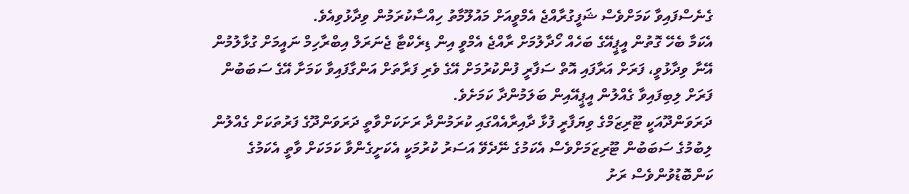ގެނެސްފައިވާ ކަމަށްވެސް ޝަފީގުރާއްޖެ އެމްވީއަށް މައުލޫމާތު ހިއްސާކުރަމުން ވިދާޅުވިއެވެ.
އެކަމާ ބެހޭ ގޮތުން އީޕީއޭގެ ބަހެއް ހޯދާލުމަށް ރާއްޖެ އެމްވީ އިން ޑިރެކްޓާ ޖެނަރަލް އިބްރާހިމް ނައީމަށް ގުޅާލުމުން އޭނާ ވިދާޅުވީ، ފަރަށް އަރާފައި އޮތް ސަފާރީ ފުންކުރުމަށް އޭގެ ވެރި ފަރާތަށް އަންގާފައިވާ ކަމަށާ އޭގެ ސަބަބުން ފަރަށް ލިބިފައިވާ ގެއްލުން އީޕީއޭއިން ބަލަމުންދާ ކަމަށެވެ.
ދަރަވަންދޫއަކީ ޓޫރިޒަމްގެ ވިޔަފާރީ ފުޅާ ދާއިރާއެއްގައި ކުރަމުންދާ ރަށަކަށްވާތީ ދަރަވަންދޫގެ ފަރުތަކަށް ގެއްލުން ލިބުމުގެ ސަބަބުން ޓޫރިޒަމަށްވެސް އެކަމުގެ ނޭދެވޭ އަސަރު ކުރުމަކީ އެކަށީގެންވާ ކަމަކަށް ވާތީ އެކަމުގެ ކަންބޮޑުވުންވެސް ރަށު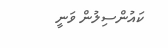ކައުންސިލުން ވަނީ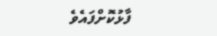ފާޅުކޮށްފައެވެ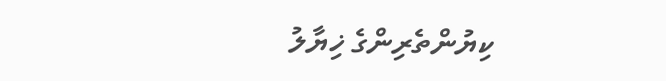ކިޔުންތެރިންގެ ޚިޔާލު